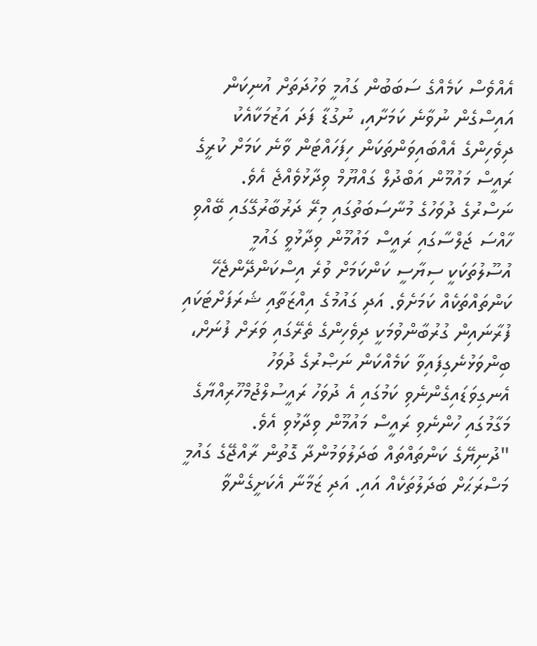އެއްވެސް ކަމެއްގެ ސަބަބުން ގައުމީ ވަހުދަތަށް އުނިކަން އައިސްގެން ނުވާނެ ކަމަށާއި، ނުގުޑާ ފަދަ އަޒުމަކާއެކު ދިވެހިންގެ އެއްބައިވަންތަކަން ހިފަހައްޓަން ވާނެ ކަމަށް ކުރީގެ ރައީސް މައުމޫން އަބްދުލް ގައްޔޫމް ވިދާޅުވެއްޖެ އެވެ.
ނަސްރުގެ ދުވަހުގެ މުނާސަބަތުގައި މިރޭ ދަރުބާރުގޭގައި ބޭއްވި ހާއްސަ ޖަލްސާގައި ރައީސް މައުމޫން ވިދާޅުވީ ގައުމީ އުސޫލުތަކަކީ ސިޔާސީ ކަންކަމަށް ވުރެ އިސްކަންދޭންޖެހޭ ކަންތައްތަކެއް ކަމަށެވެ. އަދި ގައުމުގެ އިއްޒަތާއި ޝަރަފަށްޓަކައި ފުރާނައިން ގުރުބާންވުމަކީ ދިވެހިންގެ ތެރޭގައި ވަރަށް ފުނަށް، ބިންވަޅުނެގިފައިވާ ކަމެއްކަން ނަޞްރުގެ ދުވަހު އެނގިވަޑައިގެންނެވި ކަމުގައި އެ ދުވަހު ރައީސުލްޖުމްހޫރިއްޔާގެ މަގާމުގައި ހުންނެވި ރައީސް މައުމޫން ވިދާޅުވި އެވެ.
"ދުނިޔޭގެ ކަންތައްތައް ބަދަލުވަމުންދާ ގޮތުން ރާއްޖޭގެ ގައުމީ މަސްރަޙަށް ބަދަލުތަކެއް އައި. އަދި ޒަމާނާ އެކަށީގެންވާ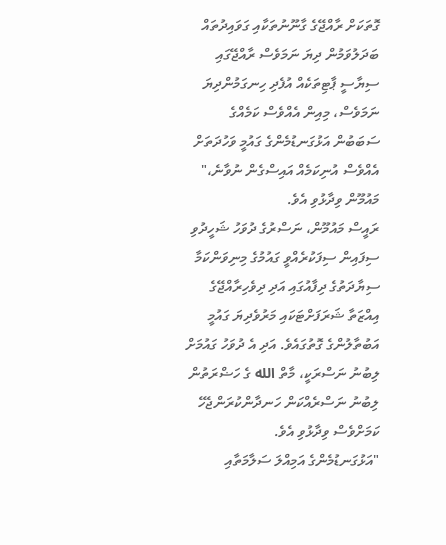ގޮތަކަށް ރާއްޖޭގެ ގާނޫނުތަކާއި ގަވައިދުތައް ބަދަލުވަމުން ދިޔަ ނަމަވެސް ރާއްޖޭގައި ސިޔާސީ ޕާޓިތަކެއް އުފެދި ހިނގަމުންދިޔަ ނަމަވެސް، މިއިން އެއްވެސް ކަމެއްގެ ސަބަބުން އަޅުގަނޑުމެންގެ ގައުމީ ވަހުދަތަށް އެއްވެސް އުނިކަމެއް އައިސްގެން ނުވާނެ،" މައުމޫން ވިދާޅުވި އެވެ.
ރައީސް މައުމޫން، ނަސްރުގެ ދުވަހު ޝަހީދުވި ސިފައިން ސިފަކުރެއްވީ ގައުމުގެ މިނިވަންކަމާ ސިޔާދަތުގެ ދިފާއުގައި އަދި ދިވެހިރާއްޖޭގެ އިއްޒަތާ ޝަރަފަށްޓަކައި މަރުވެދިޔަ ގައުމީ އަބުތާލުންގެ ގޮތުގައެވެ. އަދި އެ ދުވަހު ގައުމަށް ލިބުނު ނަސްރަކީ، މާތް الله ގެ ހަޟްރަތުން ލިބުނު ނަސްރެއްކަން ހަނދާންކުރަންޖެހޭ ކަމަށްވެސް ވިދާޅުވި އެވެ.
"އަޅުގަނޑުމެންގެ އަމިއްލަ ސަލާމަތާއި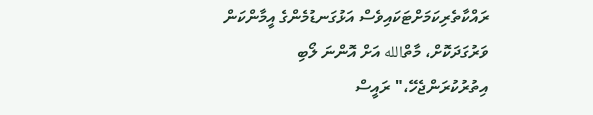ރައްކާތެރިކަމަށްޓަކައިވެސް އަޅުގަނޑުމެންގެ އީމާންކަން ވަރުގަދަކޮށް، މާތްالله އަށް އޮންނަ ލޯބި އިތުރުކުރަންޖެހޭ،" ރައީސް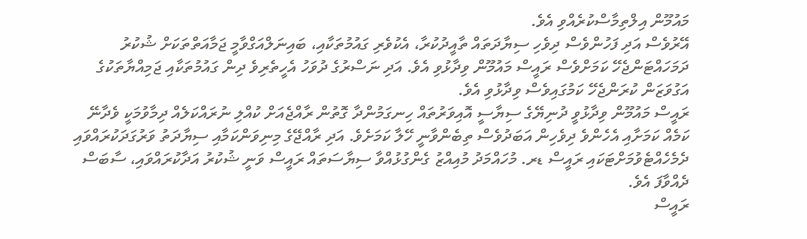މައުމޫން އިލްތިމާސްކުރެއްވި އެވެ.
އޭރުވެސް އަދި ފަހުންވެސް ދިވެހި ސިޔާދަތައް ތާއީދުކުރާ، އެކުވެރި ގައުމުތަކާއި، ބައިނަލްއަގްވާމީ ޖަމާއަތްތަކަށް ޝުކުރު ދަމަހައްޓަންޖެހޭ ކަމަށްވެސް ރައީސް މައުމޫން ވިދާޅުވި އެވެ. އަދި ނަސްރުގެ ދުވަހު އެހީތެރިވެ ދިން ގައުމުތަކާއި ޖަމިއްޔާތަކުގެ އަގުވަޒަން ކުރަންޖެހޭ ކަމުގައިވެސް ވިދާޅުވި އެވެ.
ރައީސް މައުމޫން ވިދާޅުވީ ދުނިޔޭގެ ސިޔާސީ އޮއިވަރުތައް ހިނގަމުންދާ ގޮތުން ރާއްޖެއަށް ކުއްލި ނުރައްކަލެއް ދިމާވުމަކީ ވެދާނޭ ކަމެއް ކަމަށާއި އެހެންވެ ދިވެހިން އަބަދުވެސް ތިބެންވާނީ ހޭލާ ކަމަށެވެ. އަދި ރާއްޖޭގެ މިނިވަންކަމާއި ސިޔާދަތު ވަރުގަދަކުރައްވައި ދެމެހެއްޓެވުމަށްޓަކައި ރައީސް ޑރ. މުހައްމަދު މުއިއްޒު ގެންގުޅުއްވާ ސިޔާސަތައް ރައީސް ވަނީ ޝުކުރު އަދާކުރައްވައި، ސާބަސް ދެއްވާފަ އެވެ.
ރައީސް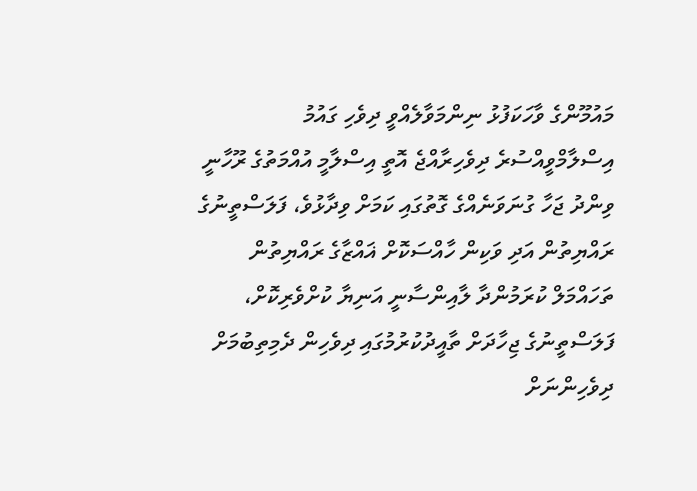މައުމޫންގެ ވާހަކަފުޅު ނިންމަވާލެއްވީ ދިވެހި ގައުމު އިސްލާމްވީއްސުރެ ދިވެހިރާއްޖެ އޮތީ އިސްލާމީ އުއްމަތުގެ ރޫހާނީ ވިންދު ޖަހާ ގުނަވަނެއްގެ ގޮތުގައި ކަމަށް ވިދާޅުވެ، ފަލަސްތީނުގެ ރައްޔިތުން އަދި ވަކިން ހާއްސަކޮށް ޣައްޒާގެ ރައްޔިތުން ތަހައްމަލް ކުރަމުންދާ ލާއިންސާނީ އަނިޔާ ކުށްވެރިކޮށް، ފަލަސްތީނުގެ ޖިހާދަށް ތާއީދުކުރުމުގައި ދިވެހިން ދެމިތިބުމަށް ދިވެހިންނަށް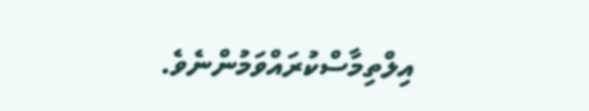އިލްތިމާސްކުރައްވަމުންނެވެ.